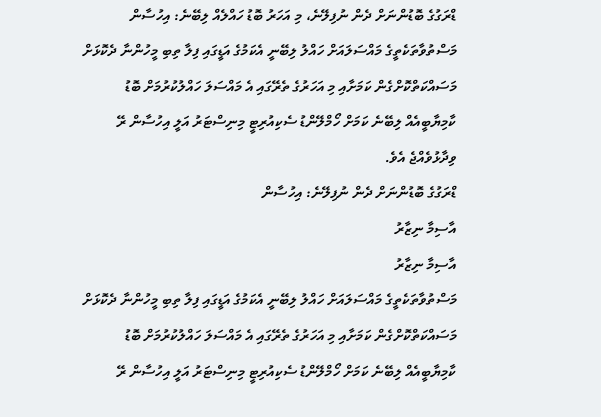ޑްރަގުގެ ބޮޑުންނަށް ދެން ނުފިލޭނެ، މި އަހަރު ބޮޑު ހައްލެއް ލިބޭނެ: އިހުސާން
މަސްތުވާތަކެތީގެ މައްސަލައަށް ހައްލު ލިބޭނީ އެކަމުގެ އަޑީގައި ފިލާ ތިބި މީހުންނާ ދެކޮޅަށް މަސައްކަތްކޮށްގެން ކަމަށާއި މި އަހަރުގެ ތެރޭގައި އެ މައްސަލަ ހައްލުކުރުމަށް ބޮޑު ކާމިޔާބީއެއް ލިބޭނެ ކަމަށް ހޯމްލޭންޑު ސެކިއުރިޓީ މިނިސްޓަރު އަލީ އިހުސާން ރޭ ވިދާޅުވެއްޖެ އެވެ.
ޑްރަގުގެ ބޮޑުންނަށް ދެން ނުފިލޭނެ: އިހުސާން
އާސިމާ ނިޒާރު
އާސިމާ ނިޒާރު
މަސްތުވާތަކެތީގެ މައްސަލައަށް ހައްލު ލިބޭނީ އެކަމުގެ އަޑީގައި ފިލާ ތިބި މީހުންނާ ދެކޮޅަށް މަސައްކަތްކޮށްގެން ކަމަށާއި މި އަހަރުގެ ތެރޭގައި އެ މައްސަލަ ހައްލުކުރުމަށް ބޮޑު ކާމިޔާބީއެއް ލިބޭނެ ކަމަށް ހޯމްލޭންޑު ސެކިއުރިޓީ މިނިސްޓަރު އަލީ އިހުސާން ރޭ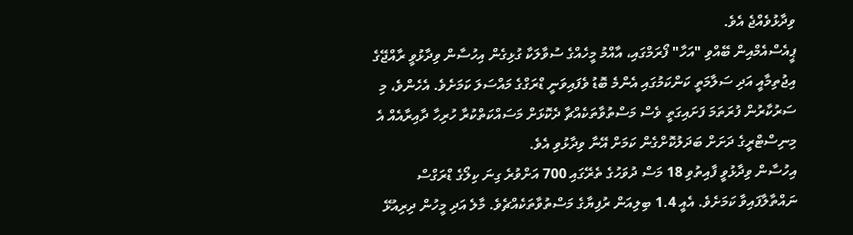ވިދާޅުވެއްޖެ އެވެ.
ޕީއެސްއެމްއިން ބޭއްވި "އަހާ" ފޯރަމްގައި، އާއްމު މީހެއްގެ ސުވާލަކާ ގުޅިގެން އިހުސާން ވިދާޅުވީ ރާއްޖޭގެ އިޖުތިމާއީ އަދި ސަލާމަތީ ކަންކަމުގައި އެންމެ ބޮޑު ވެފައިވަނީ ޑްރަގްގެ މައްސަލަ ކަމަށެވެ. އެހެންވެ، މި ސަރުކާރުން ފުރަތަމަ ފަށައިގަތީ ވެސް މަސްތުވާތަކެއްޗާ ދެކޮޅަށް މަސައްކަތްކުރާ ހުރިހާ ދާއިރާއެއް އެ މިނިސްޓްރީގެ ދަށަށް ބަދަލުކޮށްގެން ކަމަށް އޭނާ ވިދާޅުވި އެވެ.
އިހުސާން ވިދާޅުވީ ފާއިތުވި 18 މަސް ދުވަހުގެ ތެރޭގައި 700 އަށްވުރެ ގިނަ ކިލޯގެ ޑްރަގްސް ނައްތާލާފައިވާ ކަމަށެވެ. އެއީ 1.4 ބިލިއަން ރުފިޔާގެ މަސްތުވާތަކެއްޗެވެ. މާލެ އަދި މީހުން ދިރިއުޅޭ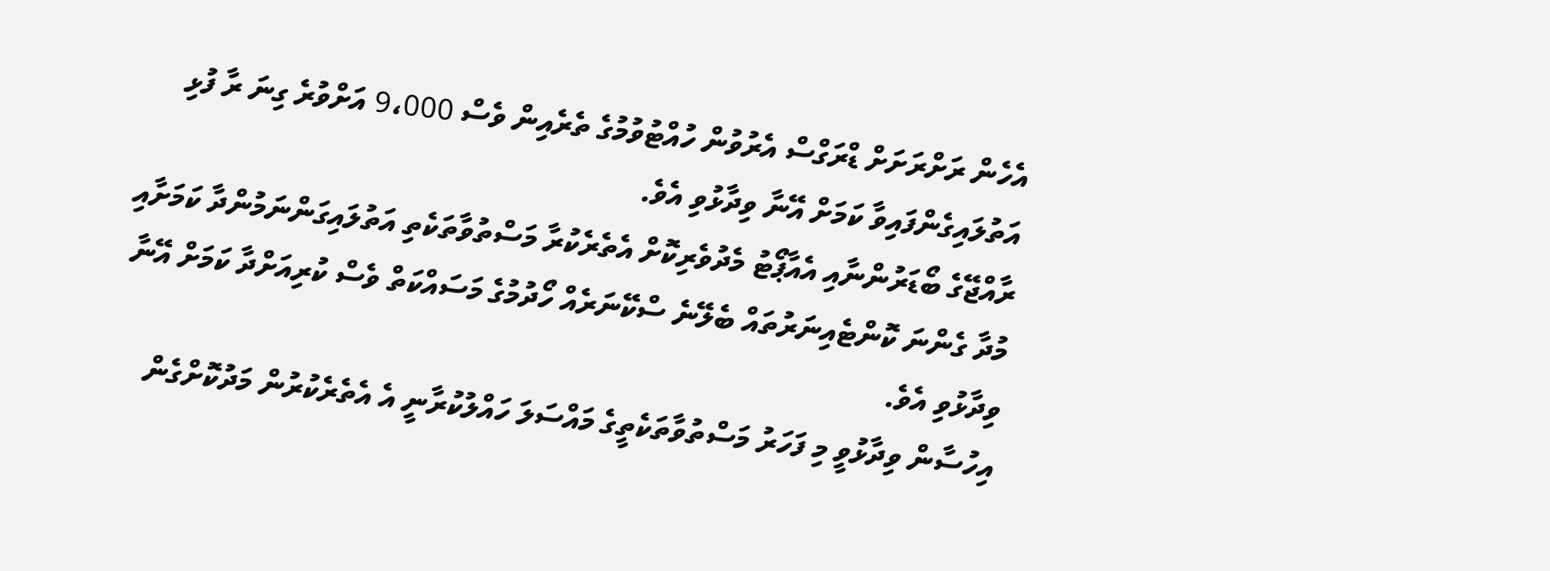އެހެން ރަށްރަށަށް ޑްރަގްސް އެރުވުން ހުއްޓުވުމުގެ ތެރެއިން ވެސް 9،000 އަށްވުރެ ގިނަ ރާ ފުޅި އަތުލައިގެންފައިވާ ކަމަށް އޭނާ ވިދާޅުވި އެވެ.
ރާއްޖޭގެ ބޯޑަރުންނާއި އެއާޕޯޓު މެދުވެރިކޮށް އެތެރެކުރާ މަސްތުވާތަކެތި އަތުލައިގަންނަމުންދާ ކަމަށާއި މުދާ ގެންނަ ކޮންޓެއިނަރުތައް ބެލޭނެ ސްކޭނަރެއް ހޯދުމުގެ މަސައްކަތް ވެސް ކުރިއަށްދާ ކަމަށް އޭނާ ވިދާޅުވި އެވެ.
އިހުސާން ވިދާޅުވީ މި ފަހަރު މަސްތުވާތަކެތީގެ މައްސަލަ ހައްލުކުރާނީ އެ އެތެރެކުރުން މަދުކޮށްގެން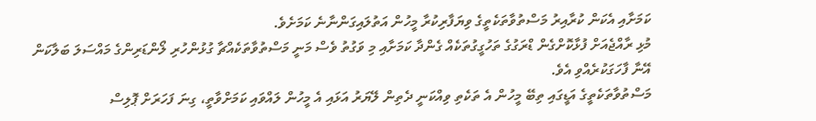ކަމަށާއި އެކަން ކުރާއިރު މަސްތުވާތަކެތީގެ ވިޔަފާރިކުރާ މީހުން އަތުލައިގަންނާނެ ކަމަށެވެ.
މުޅި ރާއްޖެއަށް ފުޅާކޮށްގެން ޑްރަގުގެ ތަހުގީގުތަކެއް ގެންދާ ކަމަށާއި މި ވަގުތު ވެސް މަނީ މަސްތުވާތަކެއްޗާ ގުޅުންހުރި ލޯންޑަރިންގެ މައްސަލަ ބަލާކަން އޭނާ ފާހަގަކުރެއްވި އެވެ.
މަސްތުވާތަކެތީގެ އަޑީގައި ތިބޭ މީހުން އެ ތަކެތި ވިއްކަނީ ދެތިން ލޭޔަރު އަޅައި އެ މީހުން ލައްވައި ކަމަށްވާތީ، ގިނަ ފަހަރަށް ޕޮލިސް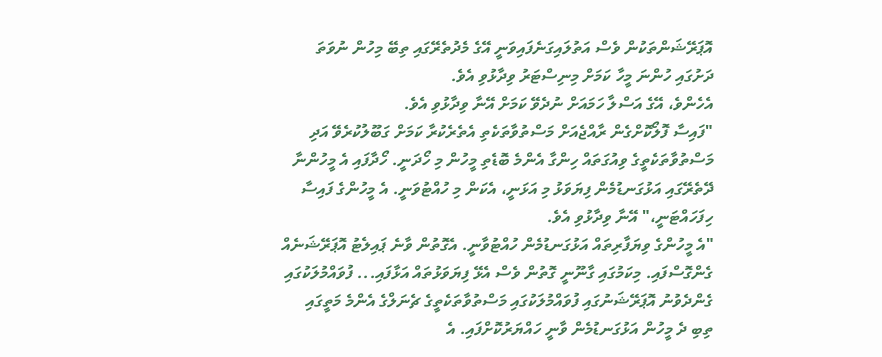އޮޕަރޭޝަންތަކުން ވެސް އަތުލައިގަނެފައިވަނީ އޭގެ މެދުތެރޭގައި ތިބޭ މިހުން ނުވަތަ ދަށުގައި ހުންނަ މީހާ ކަމަށް މިނިސްޓަރު ވިދާޅުވި އެވެ.
އެހެންވެ، އޭގެ އަސްލާ ހަމައަށް ނުދެވޭ ކަމަށް އޭނާ ވިދާޅުވި އެވެ.
"ފައިސާ ފޮލޯކޮށްގެން ރާއްޖެއަށް މަސްތުވާތަކެތި އެތެރެކުރާ ކަމަށް ގަބޫލުކުރެވޭ އަދި މަސްތުވާތަކެތީގެ ވިއުގަތައް ހިންގާ އެންމެ ބޮޑެތި މީހުން މި ހޯދަނީ. ހޯދާފައި އެ މީހުންނާ ދޭތެރޭގައި އަޅުގަނޑުމެން ފިޔަވަޅު މި އަޅަނީ، އެކަން މި ހުއްޓުވަނީ. އެ މީހުންގެ ފައިސާ ހިފަހައްޓަނީ،" އޭނާ ވިދާޅުވި އެވެ.
"އެ މީހުންގެ ވިޔަފާރިތައް އަޅުގަނޑުމެން ހުއްޓުވާނީ. އެގޮތުން ވާނެ ޕައިލެޓު އޮޕަރޭޝަނެއް ގެންގޮސްފައި. މިކަމުގައި ގާނޫނީ ގޮތުން ވެސް އެޅޭ ފިޔަވަޅުތައް އަޅާފައި... ފުވައްމުލަކުގައި ގެންދެވުނު އޮޕަރޭޝަނުގައި ފުވައްމުލަކުގައި މަސްތުވާތަކެތީގެ ޗެނަލްގެ އެންމެ މަތީގައި ތިބި ދެ މީހުން އަޅުގަނޑުމެން ވާނީ ހައްޔަރުކޮށްފައި. އެ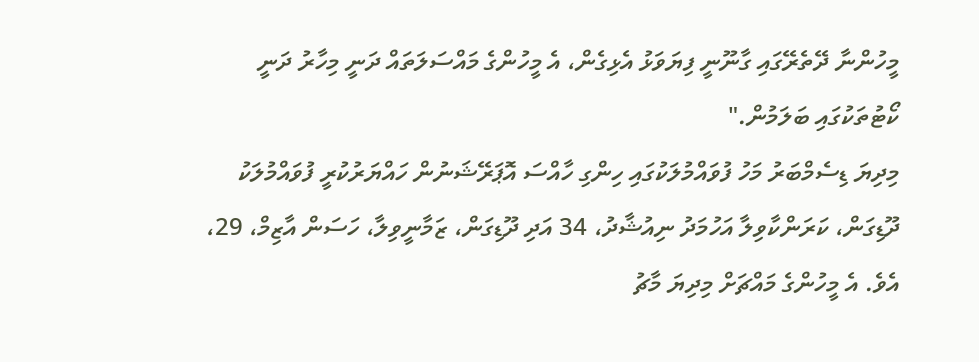މީހުންނާ ދޭތެރޭގައި ގާނޫނީ ފިޔަވަޅު އެޅިގެން، އެ މީހުންގެ މައްސަލަތައް ދަނީ މިހާރު ދަނީ ކޯޓުތަކުގައި ބަލަމުން."
މިދިޔަ ޑިސެމްބަރު މަހު ފުވައްމުލަކުގައި ހިންގި ހާއްސަ އޮޕަރޭޝަނުން ހައްޔަރުކުރީ ފުވައްމުލަކު ދޫޑިގަން، ކަރަންކާވިލާ އަހުމަދު ނިއުޝާދު، 34 އަދި ދޫޑިގަން، ޒަމާނީވިލާ، ހަސަން އާޒިމް، 29، އެވެ. އެ މީހުންގެ މައްޗަށް މިދިޔަ މާޗު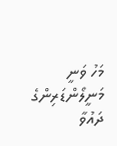މަހު ވަނީ މަނީލޯންޑަރިންގެ ދައުވާ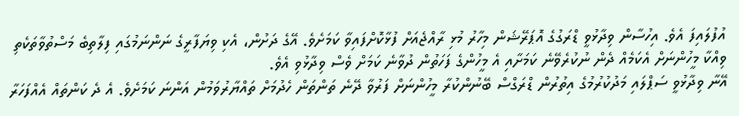އުފުލައިފަ އެވެ. އިހުސާން ވިދާޅުވީ ޑްރަގުގެ އޮޕަރޭޝަން މިހާރު މުޅި ރާއްޖެއަށް ފުޅާކޮށްފައިވާ ކަމަށެވެ. އޭގެ ދަށުން، އެކި ވިޔަފާރީގެ ނަންނަމުގައި ފިލާތިބެ މަސްތުވާތަކެތި ވިއްކާ މީހުންނަށް އެކަމެއް ދެން ނުކުރެވޭނެ ކަމަށާއި އެ މީހުންގެ ފަހަތުން ދުވާނެ ކަމަށް ވެސް ވިދާޅުވި އެވެ.
އޭނާ ވިދާޅުވީ ސަޕްލައި މަދުކުރުމުގެ އިތުރުން ޑްރަގްސް ބޭނުންކުރާ މީހުންނަށް ފަރުވާ ދޭނެ ތަންތަން ހެދުމަށް ތައްޔާރުވަމުން އަންނަ ކަމަށެވެ. އެ ދެ ކަންތައް އެއްފަހަރާ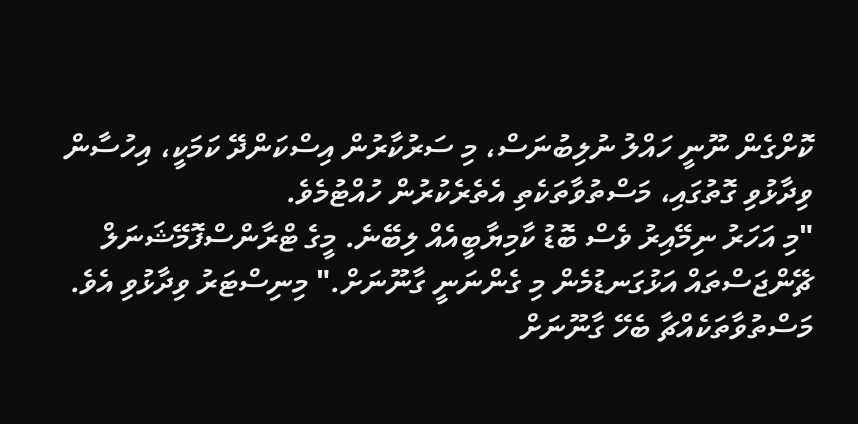ކޮށްގެން ނޫނީ ހައްލު ނުލިބުނަސް، މި ސަރުކާރުން އިސްކަންދޭ ކަމަކީ، އިހުސާން ވިދާޅުވި ގޮތުގައި، މަސްތުވާތަކެތި އެތެރެކުރުން ހުއްޓުމެވެ.
"މި އަހަރު ނިމޭއިރު ވެސް ބޮޑު ކާމިޔާބީއެއް ލިބޭނެ. މީގެ ޓްރާންސްފޮމޭޝަނަލް ޗޭންޖަސްތައް އަޅުގަނޑުމެން މި ގެންނަނީ ގާނޫނަށް." މިނިސްޓަރު ވިދާޅުވި އެވެ.
މަސްތުވާތަކެއްޗާ ބެހޭ ގާނޫނަށް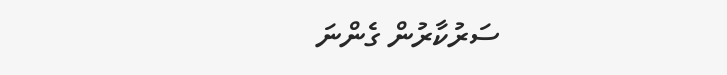ސަރުކާރުން ގެންނަ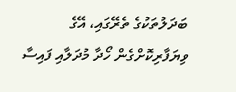ބަދަލުތަކުގެ ތެރޭގައި، އޭގެ ވިޔަފާރިކޮށްގެން ހޯދާ މުދަލާއި ފައިސާ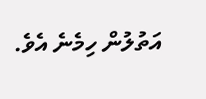އަތުލުން ހިމެނެ އެވެ.